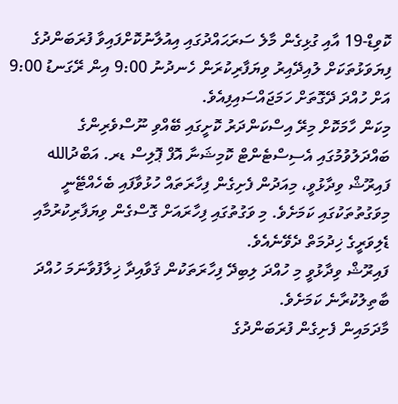ކޮވިޑް-19 އާއި ގުޅިގެން މާލެ ސަރަޙައްދުގައި އިއުލާނުކޮށްފައިވާ ފުރަބަންދުގެ ފިޔަވަޅުތަކަށް ލުއިދޭއިރު ވިޔަފާރިކުރަން ހެނދުނު 9:00 އިން ރޭގަނޑު 9:00 އަށް ހުއްދަ ދޭގޮތަށް ހަމަޖައްސައިފިއެވެ.
މިކަން ހާމަކޮށް މިރޭ އިސްކަންދަރު ކޮށީގައި ބޭއްވި ނޫސްވެރިންގެ ބައްދަލުވުމުގައި އެސިސްޓެންޓް ކޮމިޝަނާ އޮފް ޕޮލިސް ޑރ. އަބްދުالله ފައިރޫޝް ވިދާޅުވީ، މިއަދުން ފެށިގެން ފިހާރަތައް ހުޅުވާފައި ބެހެއްޓޭނީ މިވަގުތުތަކުގައި ކަމަށެވެ. މި ވަގުތުގައި ފިހާރައަށް ގޮސްގެން ވިޔަފާރިކުރުމާއި ޑެލިވަރީގެ ޚިދުމަތް ދެވޭނެއެވެ.
ފައިރޫޝް ވިދާޅުވީ މި ހުއްދަ ލިބިދޭ ފިހާރަތަކުން ޤަވާއިދާ ޚިލާފުވާނަމަ ހުއްދަ ބާތިލުކުރާނެ ކަމަށެވެ.
މާދަމައިން ފެށިގެން ފުރަބަންދުގެ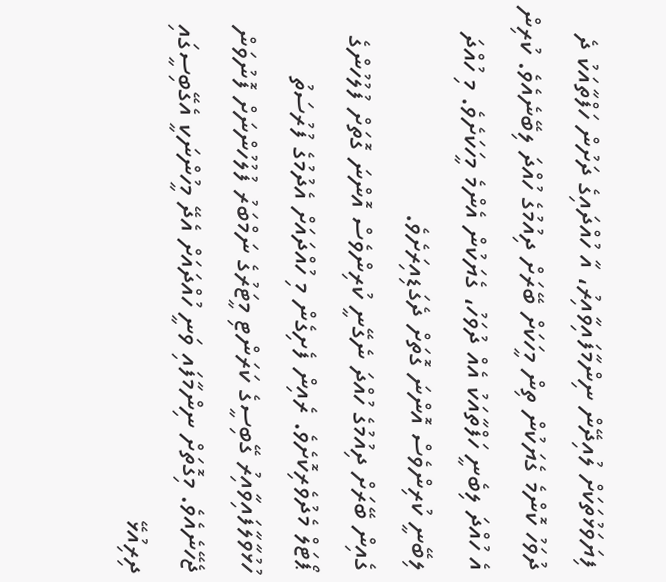ފިޔަވަޅުތަކަށް ލުއިދޭން ނިންމާފައިވާއިރު، އާ ހުއްދައިގެ ދަށުން ހަފްތާއަކު ދެ ދުވަހު ކޮންމެ ގެޔަކުން ތިން މީހަކަށް ބޭރަށް ދިއުމުގެ ހުއްދަ ލިބޭނެއެވެ. ކުރިން އެ ހުއްދަ ލިބެނީ ހަފްތާއަކު އެއް ދުވަހު، ގެޔަކުން އެންމެ މީހަކަށެވެ. މި ހުއްދަ ލިބޭނީ ކުރިންވެސް އޮންނަ ގޮތަށް ދެގަޑިއިރަށެވެ.
ގެއިން ބޭރަށް ދިއުމުގެ ހުއްދަ ނެގޭނީ ކުރިންވެސް އޮންނަ ގޮތަށް ފުލުހުންގެ ޕޯޓަލް މެދުވެރިކޮށެވެ. ރެއިން ފެށިގެން މި ހުއްދައަށް އެދުމުގެ ފުރުސަތު ހުޅުވާލާފައިވާއިރު ގޭބިސީގެ ކަރަންޓި މީޓަރުގެ ނަމްބަރު ފުލުހުންނަށް ފޮނުވަން ޖެހޭނެއެވެ. މިގޮތަށް ނިންމާފައި ވަނީ ހުއްދައަށް އެދޭ މީހުންނަކީ އެގޭބިސީގައި ދިރިއުޅޭ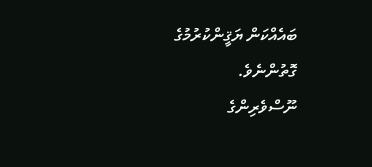ބައެއްކަން ޔަޤީންކުރުމުގެ ގޮތުންނެވެ.
ނޫސްވެރިންގެ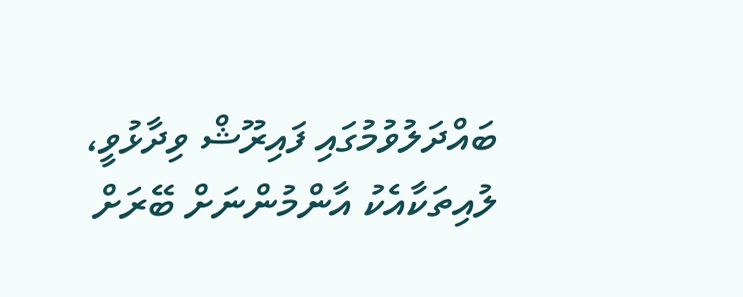ބައްދަލުވުމުގައި ފައިރޫޝް ވިދާޅުވީ، ލުއިތަކާއެކު އާންމުންނަށް ބޭރަށް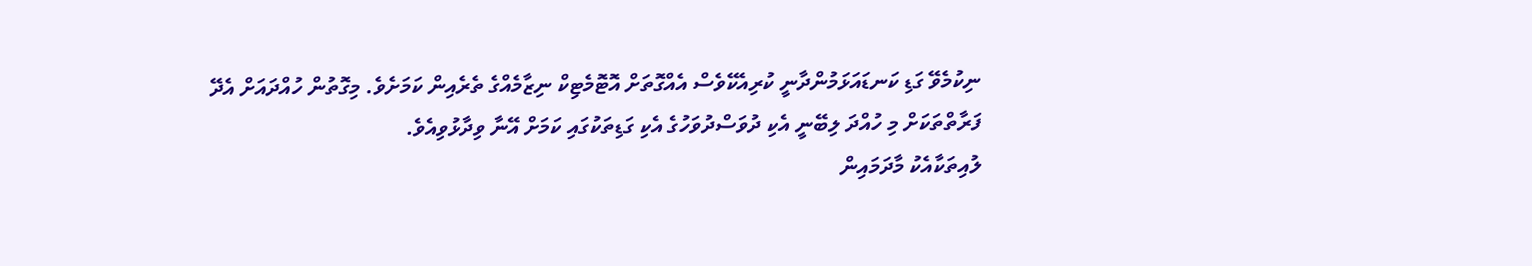ނިކުމެވޭ ގަޑި ކަނޑައަޅަމުންދާނީ ކުރިއެކޭވެސް އެއްގޮތަށް އޮޓޮމެޓިކް ނިޒާމެއްގެ ތެރެއިން ކަމަށެވެ. މިގޮތުން ހުއްދައަށް އެދޭ ފަރާތްތަކަށް މި ހުއްދަ ލިބޭނީ އެކި ދުވަސްދުވަހުގެ އެކި ގަޑިތަކުގައި ކަމަށް އޭނާ ވިދާޅުވިއެވެ.
ލުއިތަކާއެކު މާދަމައިން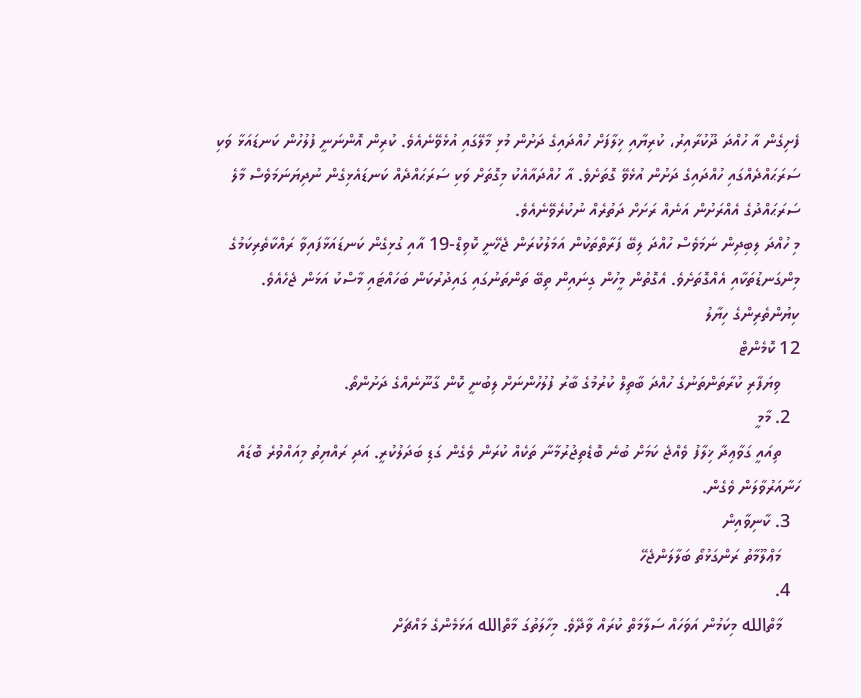ފެށިގެން އާ ހުއްދަ ދޫކުރާއިރު، ކުރިޔާއި ޚިލާފަށް ހުއްދައިގެ ދަށުން މުޅި މާލޭގައި އުޅެވޭނެއެވެ. ކުރިން އޮންނަނީ ފުލުހުން ކަނޑައަޅާ ވަކި ސަރަޙައްދެއްގައި ހުއްދައިގެ ދަށުން އުޅެވޭ ގޮތަށެވެ. އާ ހުއްދައާއެކު މިގޮތަށް ވަކި ސަރަޙައްދެއް ކަނޑައެޅިގެން ނުދިޔަނަމަވެސް މާލެ ސަރަޙައްދުގެ އެއްރަށުން އަނެއް ރަށަށް ދަތުރެއް ނުކުރެވޭނެއެވެ.
މި ހުއްދަ ލިބިދިން ނަމަވެސް ހުއްދަ ލިބޭ ފަރާތްތަކުން އަމަލުކުރަން ޖެހޭނީ ކޮވިޑް-19 އާއި ގުޅިގެން ކަނޑައަޅާފައިވާ ރައްކާތެރިކަމުގެ މިންގަނޑުތަކާއި އެއްގޮތަށެވެ. އެގޮތުން މީހުން ގިނައިން ތިބޭ ތަންތަނުގައި ގައިދުރުކަން ބަހައްޓައި މާސްކު އަޅަން ޖެހެއެވެ.
ކިޔުންތެރިންގެ ހިޔާލު
12 ކޮމެންޓް
    ވިޔަފާރި ކުރާތަންތަނުގެ ހުއްދަ ބާތިލް ކުރުމުގެ ބާރު ފުލުހުންނަށް ލިބުނީ ކޮން ގާނޫނެއްގެ ދަށުންތޯ.
  2. މާމީ
    ތިއައީ ގަވާޢިދާ ޚިލާފު ވެއްޖެ ކަމަށް ބުނެ ބޮޑެތިޖުރުމާނާ ތަކެއް ކުރަން ވެގެން ގަޑި ބަދަލުކުރީ. އަދި ރައްޔިތު މިއައްވުރެ ބޮޑައް ހަނާއަރުވާލަން ވެގެން.
  3. ކާނިވާއިން
    މަޢްލޫމާތު ރަންގަޅުތޯ ބަލާލަންޖެހޭ
  4.
    މާތްالله މިކަމުން އަވަހައް ސަލާމަތް ކުރައް ވާދޭވެ. މިހާލަތުގަ މާތްالله އަޅަމެންގެ މައްޗަށް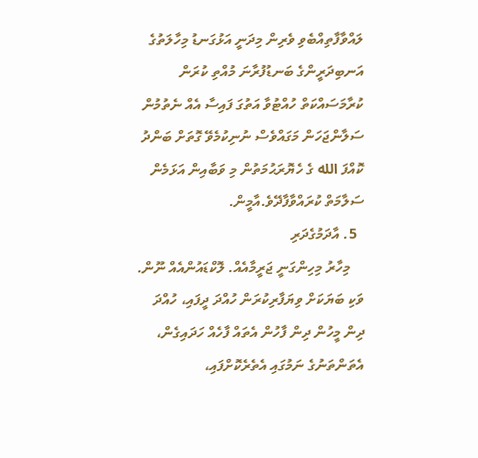ލައްވާފާތިއްބެވި ވެރިން މިދަނީ އަޅުގަނޑު މިހާލަތުގެ އަނބިދަރީންގެ ބަނޑުފުރާނަ މުއްތި ކުރަން ކުރާމަސައްކަތް ހުއްޓުވާ އަތުގަ ފައިސާ އެއް ނެތުމުން ސަލާންޖަހަން މަގައްވެސް ނުނިކުމެވޭ ގޮތަށް ބަންދު ކޮއްފަ الله ގެ ހެޔޮރަޙުމަތުން މި ވަބާއިން އަޅަމެން ސަލާމަތް ކުރައްވާފާދޭވެ.އާމީން.
  5. އާދަމުގެދަރި
    މިހާރު މިހިންގަނީ ޖަރީމާއެއް. ލޮކްޑައުންއެއް ނޫން. ވަކި ބަޔަކަށް ވިޔަފާރިކުރަން ހުއްދަ ދީފައި، ހުއްދަ ދިން މީހުން ދިން ފާހުން އެތައް ފާހެއް ހަދައިގެން، އެތަންތަނުގެ ނަމުގައި އެތެރެކޮށްފައި،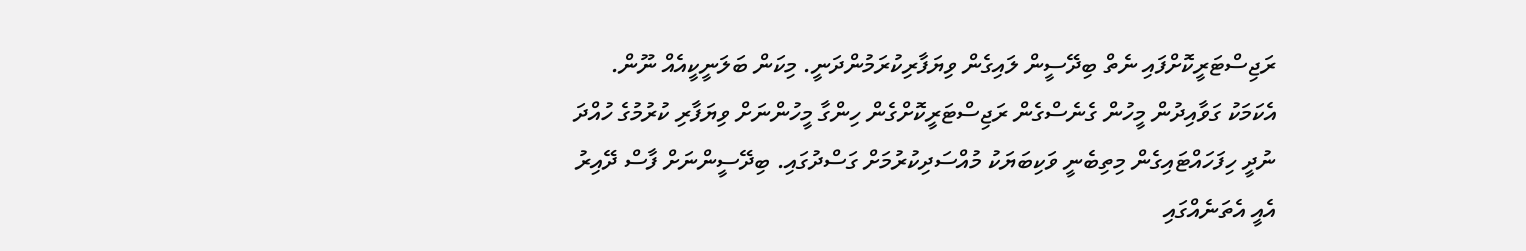ރަޖިސްޓަރީކޮށްފައި ނެތް ބިދޭސީން ލައިގެން ވިޔަފާރިކުރަމުންދަނީ. މިކަން ބަލަނީކީއެއް ނޫން. އެކަމަކު ގަވާއިދުން މީހުން ގެނެސްގެން ރަޖިސްޓަރީކޮށްގެން ހިންގާ މީހުންނަށް ވިޔަފާރި ކުރުމުގެ ހުއްދަ ނުދީ ހިފަހައްޓައިގެން މިތިބެނީ ވަކިބަޔަކު މުއްސަދިކުރުމަށް ގަސްދުގައި. ބިދޭސީންނަށް ފާސް ދޭއިރު އެއީ އެތަނެއްގައި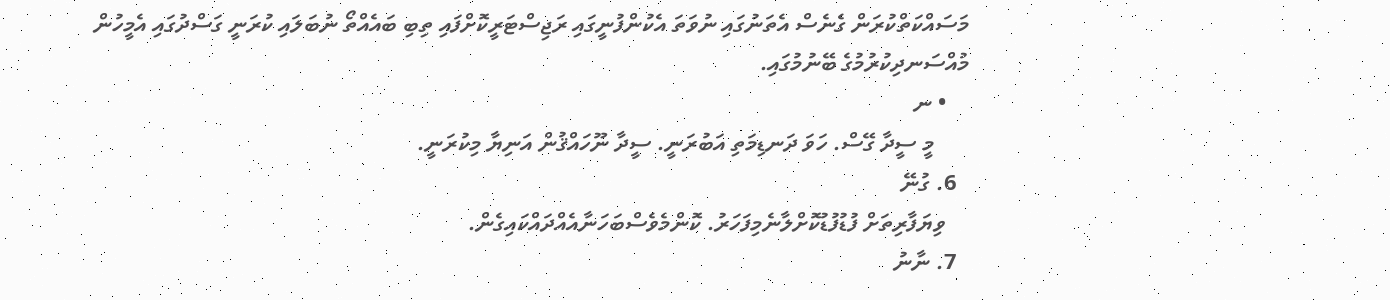މަސައްކަތްކުރަން ގެނެސް އެތަނުގައި ނުވަތަ އެކުންފުނީގައި ރަޖިސްޓަރީކޮށްފައި ތިބި ބައެއްތޯ ނުބަލައި ކުރަނީ ގަސްދުގައި އެމީހުން މުއްސަނދިކުރުމުގެ ބޭނުމުގައި.
    • ނ
      މީ ސީދާ ގޭސް. ހަވަ ދަނޑިމަތި އަބުރަނީ. ސީދާ ނޫހައްޤުން އަނިޔާ މިކުރަނީ.
  6. ގުނޭ
    ވިޔަފާރިތަށް ފުޑުފުޑުކޮށްލާނެމިފަހަރު. ކޮންމެވެސްބަހަނާއެއްދައްކައިގެން.
  7. ނާނު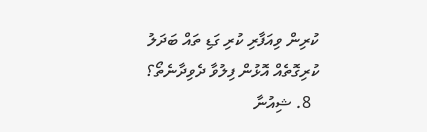ކުރިން ވިއަފާރި ކުރި ގަޑި ތައް ބަދަލު ކުރިގޮތެއް އޮޅުން ފިލުވާ ދެވިދާނެތޯ؟
  8. ޝިއުނާ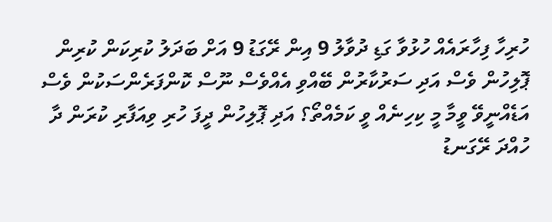ހުރިހާ ފިހާރައެއް ހުޅުވާ ގަޑި ދުވާލު 9 އިން ރޭގަޑު 9 އަށް ބަދަލު ކުރިކަން ކުރިން ޕޮލިހުން ވެސް އަދި ސަރުކާރުން ބޭއްވި އެއްވެސް ނޫސް ކޮންފަރެންސަކުން ވެސް އަޑެއްނީވޭ ވީމާ މީ ކިހިނެއް ވީ ކަމެއްތޯ؟ އަދި ޕޮލިހުން ދީފަ ހުރި ވިއަފާރި ކުރަން ދާ ހުއްދަ ރޭގަނޑު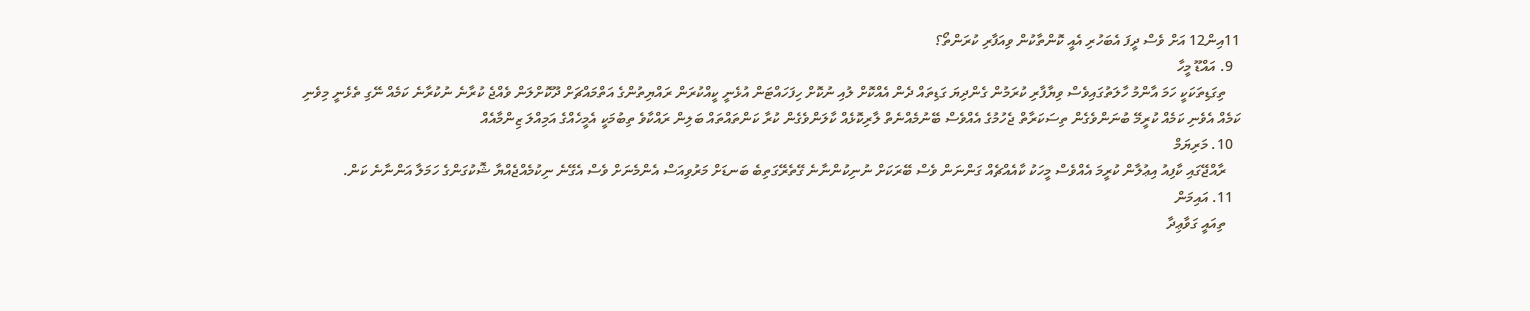11އިން12 އަށް ވެސް ދީފަ އެބަހުރި އެއީ ކޮންތާކުން ވިއަފާރި ކުރަންތޯ؟
  9. އައްޑޫ މީހާ
    ތިގަޑިތަކަކީ ހަމަ އާންމު ހާލަތުގައިވެސް ވިޔާފާރި ކުރަމުން ގެންދިޔަ ގަޑިތައް ދެން އެއްކޮށް ލުއި ނުކޮށް ހިފަހައްޓަން އުޅެނީ ކީއްކުރަން ރައްޔިތުންގެ އަތްމައްޗަށް ދޫކޮށްލަން ވެއްޖެ ކުރާނެ ނުކުރާނެ ކަމެއް ނޭގި ތެޅެނީ މިވެނި ކަމެއް އެވެނި ކަމެއް ކުރީމޭ ބުނަންވެގެން ތިސަކަރާތް ޖެހުމުގެ އެއްވެސް ބޭނުމެއްނެތް ލާރިކޮޅެއް ކާލަންވެގެން ކުރާ ކަންތައްތައް ބަލިން ރައްކާވެ ތިބުމަކީ އެމީހެއްގެ އަމިއްލަ ޒިންމާއެއް
  10. މަރިޔަމް
    ރާއްޖޭގައި ކާފިއު އިޢުލާން ކުރީމަ އެއްވެސް މީހަކު ކާއެއްޗެއް ގަންނަން ވެސް ބޭރަކަށް ނުނިކުންނާނެ ގޭތެރޭގަތިބެ ބަނޑަށް މަރުވިއަސް އެންމެނަށް ވެސް އެގޭނެ ނިކުމެއްޖެއްޔާ ޝޮކުގަންގެ ހަމަލާ އަންނާނެ ކަން.
  11. އައިމަން
    ތިއައީ ގަވާޢިދާ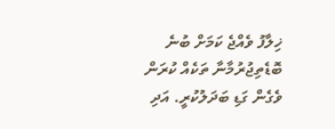ޚިލާފު ވެއްޖެ ކަމަށް ބުނެ ބޮޑެތިޖުރުމާނާ ތަކެއް ކުރަން ވެގެން ގަޑި ބަދަލުކުރީ. އަދި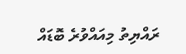ރައްޔިތު މިއައްވުރެ ބޮޑައް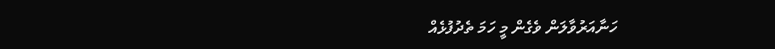ހަނާއަރުވާލަން ވެގެން މީ ހަމަ ތެދުފުޅެއް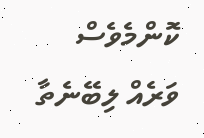ކޮންމެވެސް ވަރެއް ލިބޭނެތާ